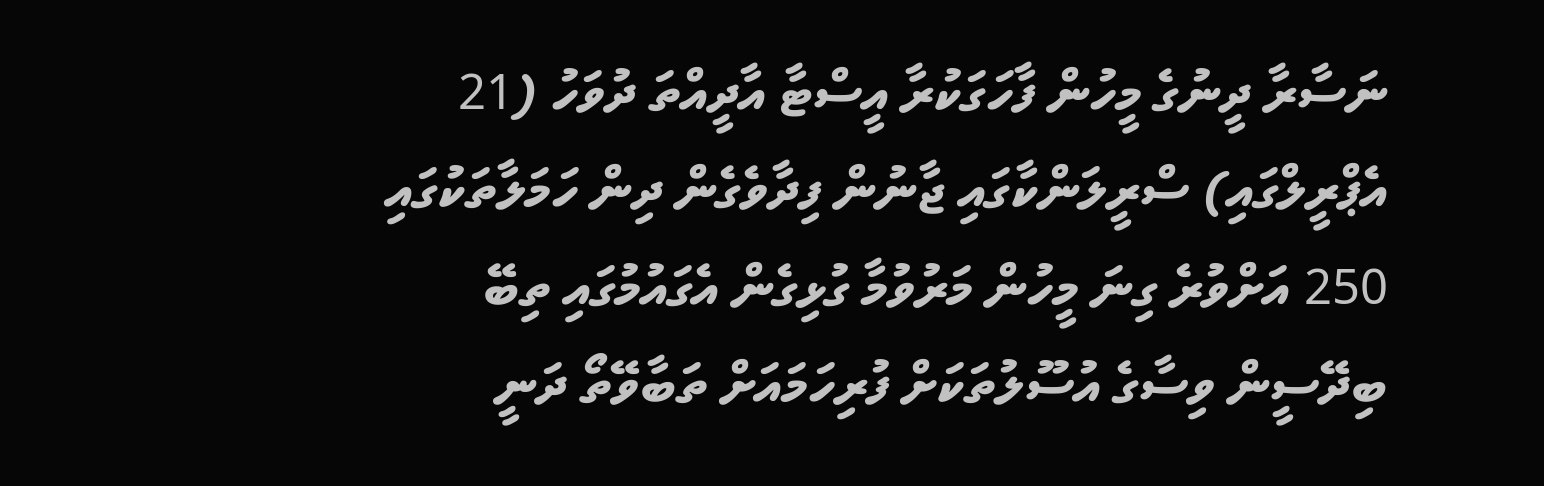ނަސާރާ ދީނުގެ މީހުން ފާހަގަކުރާ އީސްޓާ އާދީއްތަ ދުވަހު (21 އެޕްރީލްގައި) ސްރީލަންކާގައި ޖާނުން ފިދާވެގެން ދިން ހަމަލާތަކުގައި 250 އަށްވުރެ ގިނަ މީހުން މަރުވުމާ ގުޅިގެން އެގައުމުގައި ތިބޭ ބިދޭސީން ވިސާގެ އުސޫލުތަކަށް ފުރިހަމައަށް ތަބާވޭތޯ ދަނީ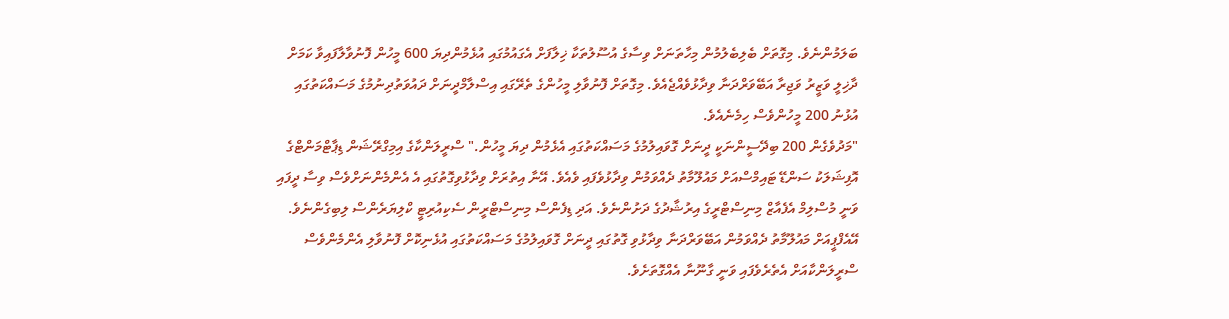ބަލަމުންނެވެ. މިގޮތަށް ބެލިބެލުމުން މިހާތަނަށް ވިސާގެ އުސޫލުތަކާ ޚިލާފަށް އެގައުމުގައި އުޅެމުންދިޔަ 600 މީހުން ފޮނުވާލާފައިވާ ކަމަށް ދާޚިލީ ވަޒީރު ވަޖިރާ އަބޭވަރްދަނާ ވިދާޅުވެއްޖެއެވެ. މިގޮތަށް ފޮނުވާލި މީހުންގެ ތެރޭގައި އިސްލާމްދީނަށް ދައުވަތުދިނުމުގެ މަސައްކަތުގައި އުޅުނު 200 މީހުންވެސް ހިމެނެއެވެ.
"މަދުވެގެން 200 ބިދޭސީންނަކީ ދީނަށް ގޮވައިލުމުގެ މަސައްކަތުގައި އެޅެމުން ދިޔަ މީހުން." ސްރީލަންކާގެ އިމިގްރޭޝަން ޑިޕާޓްމަންޓްގެ އޮފިޝަލަކު ސަންޑޭ ޓައިމްސްއަށް މައުލޫމާތު ދެއްވަމުން ވިދާޅުވެފައި ވެއެވެ. އޭނާ އިތުރަށް ވިދާޅުވިގޮތުގައި އެ އެންމެންނަށްވެސް ވިސާ ދީފައި ވަނީ މުސްލިމް އެފެއާޒް މިނިސްޓްރީގެ އިރުޝާދުގެ ދަށުންނެވެ. އަދި ޑިފެންސް މިނިސްޓްރީން ސެކިއުރިޓީ ކްލިޔަރެންސް ލިބިގެންނެވެ.
އޭއެފްޕީއަށް މައުލޫމާތު ދެއްވަމުން އަބޭވަރްދަނާ ވިދާޅުވި ގޮތުގައި ދީނަށް ގޮވައިލުމުގެ މަސައްކަތުގައި އުޅެނިކޮށް ފޮނުވާލި އެންމެންވެސް ސްރީލަންކާއަށް އެތެރެވެފައި ވަނީ ގާނޫނާ އެއްގޮތަށެވެ.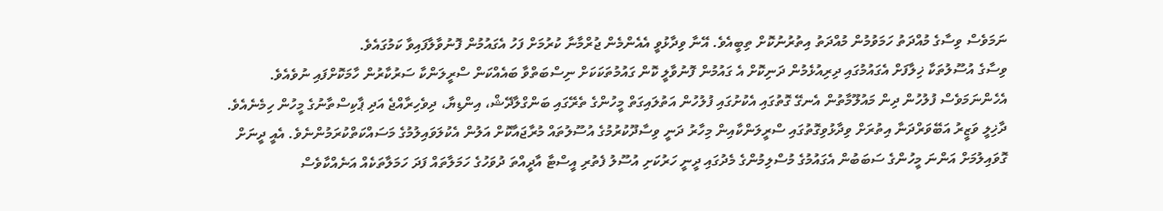ނަމަވެސް ވިސާގެ މުއްދަތު ހަމަވުމުން މުއްދަތު އިތުރުނުކޮށް ތިބީއެވެ. އޭނާ ވިދާޅުވީ އެއެންމެން ޖުރްމާނާ ކުރުމަށް ފަހު އެގައުމުން ފޮނުވާލާފައިވާ ކަމުގައެވެ.
ވިސާގެ އުސޫލުތަކާ ޚިލާފަށް އެގައުމުގައި ދިރިއުޅެމުން ދަނިކޮށް އެ ގައުމުން ފޮނުވާލީ ކޮން ގައުމުތަކަކަށް ނިސްބަތްވާ ބައެއްކަން ސްރީލަންކާ ސަރުކާރުން ހާމަކޮށްފައި ނުވެއެވެ. އެހެންނަމަވެސް ފުލުހުން ދިން މައުލޫމާތުން އެނގޭ ގޮތުގައި އެކުށުގައި ފުލުހުން އަތުލައިގަތް މީހުންގެ ތެރޭގައި ބަންގްލާދޭޝް، އިންޑިޔާ، ދިވެހިރާއްޖެ އަދި ޕާކިސްތާނުގެ މީހުން ހިމެނެއެވެ.
ދާޚިލީ ވަޒީރު އަބޭވަރްދަނާ އިތުރަށް ވިދާޅުވިގޮތުގައި ސްރީލަންކާއިން މިހާރު ދަނީ ވިސާދޫކުރުމުގެ އުސޫލުތައް މުރާޖައާކޮށް އަލުން އެކުލަވައިލުމުގެ މަސައްކަތްކުރަމުންނެވެ. އެއީ ދީނަށް ގޮވައިލުމަށް އަންނަ މީހުންގެ ސަބަބުން އެގައުމުގެ މުސްލިމުންގެ މެދުގައި ދީނީ ހަރުކަށި އުސޫލު ފެތުރި އީސްޓާ އާދީއްތަ ދުވަހުގެ ހަމަލާތައް ފަދަ ހަމަލާތަކެއް އަނެއްކާވެސް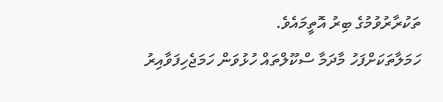ތަކުރާރުވުމުގެ ބިރު އޮތީމައެވެ.
ހަމަލާތަކަށްފަހު މާދަމާ ސްކޫލްތައް ހުޅުވަން ހަމަޖެހިފަވާއިރު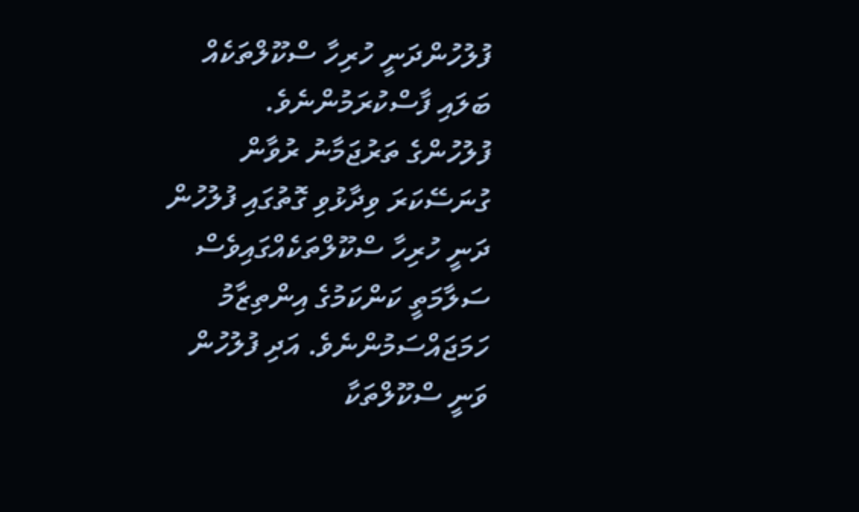ފުލުހުންދަނީ ހުރިހާ ސްކޫލްތަކެއް ބަލައި ފާސްކުރަމުންނެވެ.
ފުލުހުންގެ ތަރުޖަމާނު ރުވާން ގުނަސޭކަރަ ވިދާޅުވި ގޮތުގައި ފުލުހުން ދަނީ ހުރިހާ ސްކޫލްތަކެއްގައިވެސް ސަލާމަތީ ކަންކަމުގެ އިންތިޒާމު ހަމަޖައްސަމުންނެވެ. އަދި ފުލުހުން ވަނީ ސްކޫލްތަކާ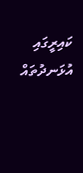ކައިރީގައި އުޅަނދުތައް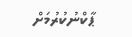ޕާކްނުކުރުމަށް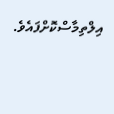އިލްތިމާސްކޮށްފައެވެ.